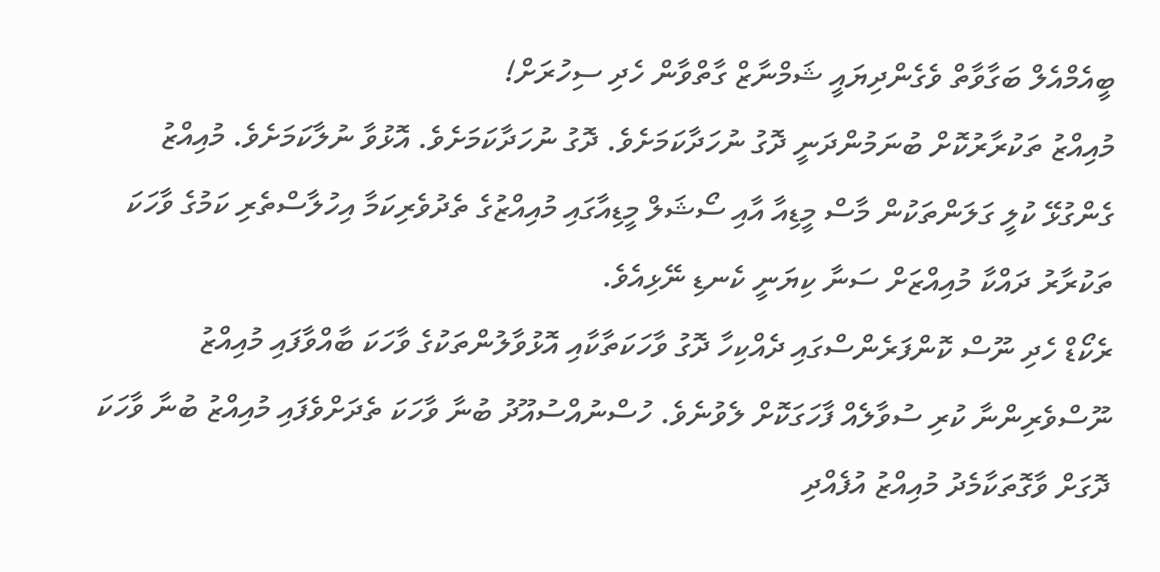ބީއެމްއެލް ބަގާވާތް ވެގެންދިޔައީ ޝަމްނާޒް ގާތްވާން ހެދި ސިހުރަށް!
މުއިއްޒު ތަކުރާރުކޮށް ބުނަމުންދަނީ ދޮގު ނުހަދާކަމަށެވެ. ދޮގު ނުހަދާކަމަށެވެ. އޮޅުވާ ނުލާކަމަށެވެ. މުއިއްޒު ގެންގުޅޭ ކުލީ ގަލަންތަކުން މާސް މީޑިއާ އާއި ސޯޝަލް މީޑިއާގައި މުއިއްޒުގެ ތެދުވެރިކަމާ އިހުލާސްތެރި ކަމުގެ ވާހަކަ ތަކުރާރު ދައްކާ މުއިއްޒަށް ސަނާ ކިޔަނީ ކެނޑި ނޭޅިއެވެ.
ރެކޯޑް ހެދި ނޫސް ކޮންފަރެންސްގައި ދެއްކިހާ ދޮގު ވާހަކަތާކާއި އޮޅުވާލުންތަކުގެ ވާހަކަ ބާއްވާފައި މުއިއްޒު ނޫސްވެރިންނާ ކުރި ސުވާލެއް ފާހަގަކޮށް ލެވުނެވެ. ހުސްނުއްސުއޫދު ބުނާ ވާހަކަ ތެދަށްވެފައި މުއިއްޒު ބުނާ ވާހަކަ ދޮގަށް ވާގޮތަކާމެދު މުއިއްޒު އުފެއްދި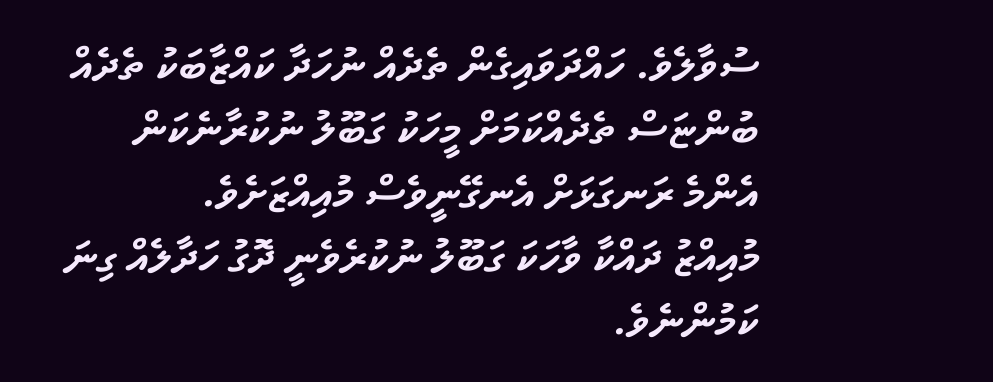ސުވާލެވެ. ހައްދަވައިގެން ތެދެއް ނުހަދާ ކައްޒާބަކު ތެދެއް ބުންޏަސް ތެދެއްކަމަށް މީހަކު ގަބޫލު ނުކުރާނެކަން އެންމެ ރަނގަޅަށް އެނގޭނީވެސް މުއިއްޒަށެވެ.
މުއިއްޒު ދައްކާ ވާހަކަ ގަބޫލު ނުކުރެވެނީ ދޮގު ހަދާލެއް ގިނަ ކަމުންނެވެ.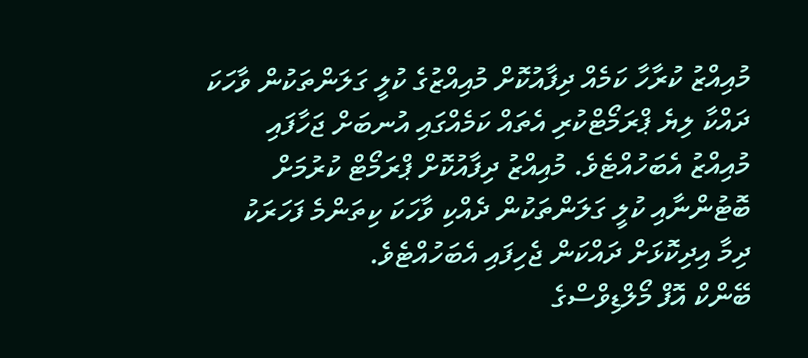މުއިއްޒު ކުރާހާ ކަމެއް ދިފާއުކޮށް މުއިއްޒުގެ ކުލީ ގަލަންތަކުން ވާހަކަ ދައްކާ ލިޔެ ޕްރަމޯޓްކުރި އެތައް ކަމެއްގައި އުނބަށް ޖަހާފައި މުއިއްޒު އެބަހުއްޓެވެ. މުއިއްޒު ދިފާއުކޮށް ޕްރަމޯޓް ކުރުމަށް ބޮޓުންނާއި ކުލީ ގަލަންތަކުން ދެއްކި ވާހަކަ ކިތަންމެ ފަހަރަކު ދިމާ އިދިކޮޅަށް ދައްކަން ޖެހިފައި އެބަހުއްޓެވެ.
ބޭންކް އޮފް މޯލްޑިވްސްގެ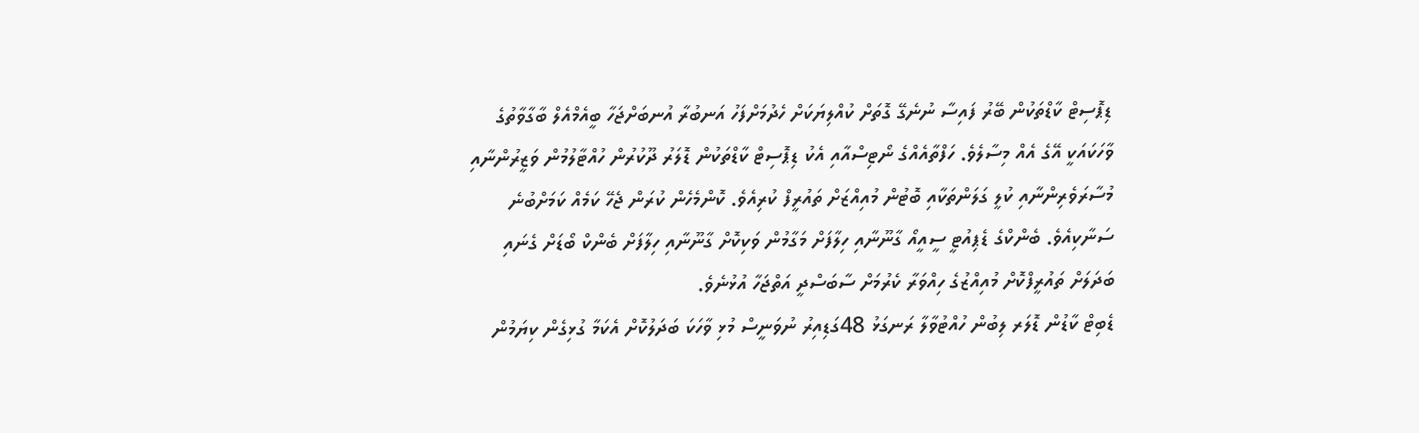ޑިޕޮސިޓް ކާޑްތަކުން ބޭރު ފައިސާ ނުނެގޭ ގޮތަށް ކުއްލިޔަކަށް ހެދުމަށްފަހު އަނބުރާ އުނބަށްޖަހާ ބީއެމްއެލް ބާގާވާތުގެ ވާހަކައަކީ އޭގެ އެއް މިސާލެވެ. ހަފްތާއެއްގެ ނޯޓިސްއާއި އެކު ޑިޕޮސިޓް ކާޑްތަކުން ޑޮލަރު ދޫކުރުން ހުއްޓާލުމުން ވަޒީރުންނާއި މުސާރަވެރިންނާއި ކުލީ ގަލަންތަކާއި ބޮޓުން މުއިއްޒަށް ތައުރީފް ކުރިއެވެ. ކޮންމެހެން ކުރަން ޖެހޭ ކަމެއް ކަމަށްބުނެ ސަނާކިއެވެ. ބެންކްގެ ޑެޕިއުޓީ ސީއީއޯ ގާނޫނާއި ހިލާފަށް މަގާމުން ވަކިކޮށް ގާނޫނާއި ހިލާފަށް ބެންކް ބޯޑަށް ގެނައި ބަދަލަށް ތައުރީފްކޮށް މުއިއްޒުގެ ހިއްވަރާ ކެރުމަށް ސާބަސްދީ އަތްޖަހާ އުޅުނެވެ.
ޑެބިޓް ކާޑުން ޑޮލަރ ލިބުން ހުއްޓުވާލާ ރަނގަޅު 48ގަޑިއިރު ނުވަނީސް މުޅި ވާހަކަ ބަދަލުކޮށް އެކަމާ ގުޅިގެން ކިޔަމުން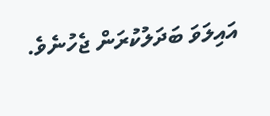އައިލަވަ ބަދަލުކުރަން ޖެހުނެވެ.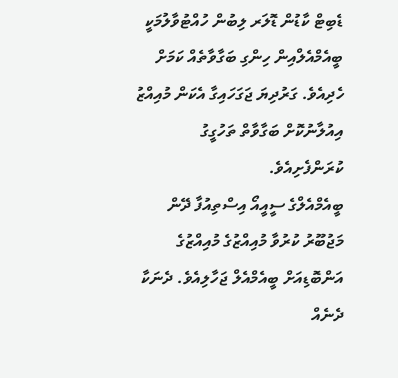ޑެބިޓް ކާޑުން ޑޮލަރ ލިބުން ހުއްޓުވާލުމަކީ ބީއެމްއެލްއިން ހިންގި ބަގާވާތެއް ކަމަށް ހެދިއެވެ. ގަރުދިޔަ ޖަގަހައިގާ އެކަން މުއިއްޒު އިއުލާނުކޮށް ބަގާވާތް ތަހުގީގު ކުރަންފެށިއެވެ.
ބީއެމްއެލްގެ ސީއީއޯ އިސްތިއުފާ ދޭން މަޖުބޫރު ކުރުވާ މުއިއްޒުގެ މުއިއްޒުގެ އަންބޮޑިއަށް ބީއެމްއެލް ޖަހާލިއެވެ. ދެނަކާ ދެނެއް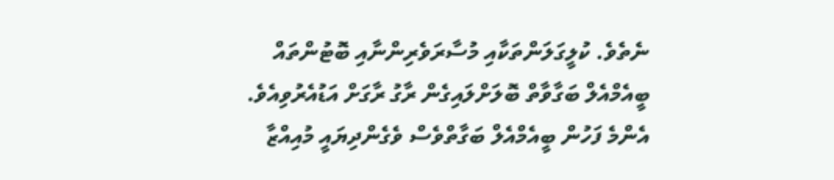ނެތެވެ. ކުލީގަލަންތަކާއި މުސާރަވެރިންނާއި ބޮޓުންތައް ބީއެމްއެލް ބަގާވާތް ބޮލަށްލައިގެން ރާގު ރާގަށް އަޑުއެރުވިއެވެ. އެންމެ ފަހުން ބީއެމްއެލް ބަގާތްވެސް ވެގެންދިޔައީ މުއިއްޒާ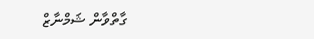ގާތްވާން ޝަމްނާޒް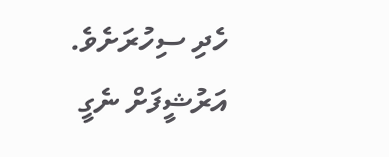ހެދި ސިހުރަށެވެ.
އަރުޝީފަށް ނެގީ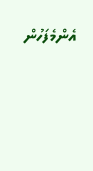އެންމެފަހުން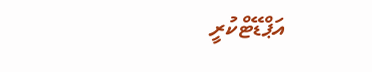އަޕްޑޭޓްކުރީ